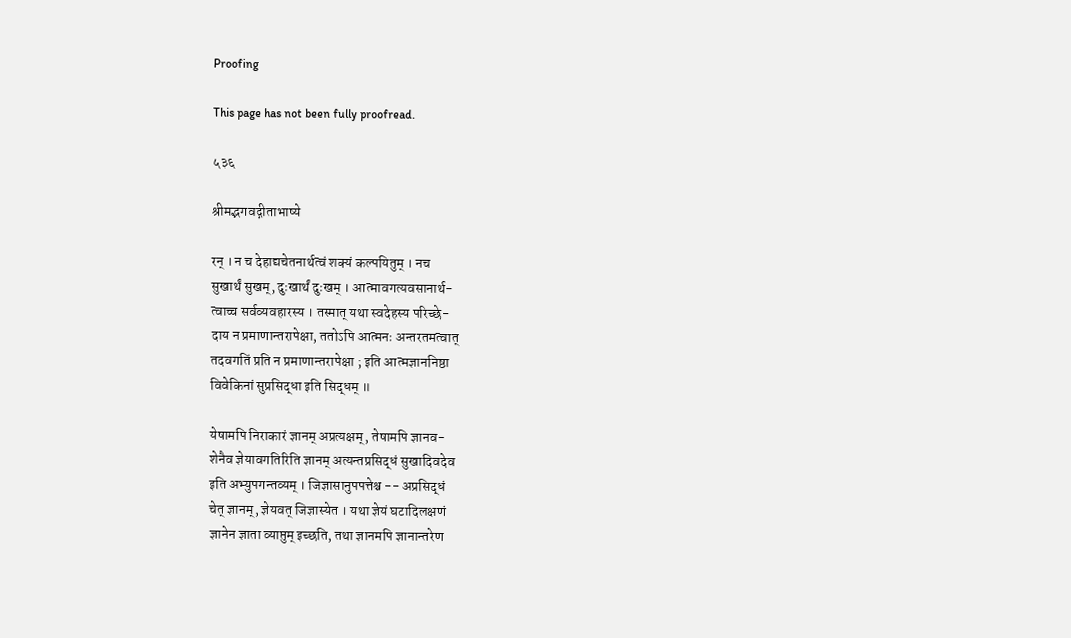Proofing

This page has not been fully proofread.

५३६

श्रीमद्भगवद्गीताभाष्ये

रन् । न च देहाद्यचेतनार्थत्वं शक्यं कल्पयितुम् । नच
सुखार्थं सुखम्, दुःखार्थं दुःखम् । आत्मावगत्यवसानार्थ-
त्वाच्च सर्वव्यवहारस्य । तस्मात् यथा स्वदेहस्य परिच्छे-
दाय न प्रमाणान्तरापेक्षा, ततोऽपि आत्मनः अन्तरतमत्वात्
तदवगतिं प्रति न प्रमाणान्तरापेक्षा ; इति आत्मज्ञाननिष्ठा
विवेकिनां सुप्रसिद्धा इति सिद्धम् ॥

येषामपि निराकारं ज्ञानम् अप्रत्यक्षम्, तेषामपि ज्ञानव-
शेनैव ज्ञेयावगतिरिति ज्ञानम् अत्यन्तप्रसिद्धं सुखादिवदेव
इति अभ्युपगन्तव्यम् । जिज्ञासानुपपत्तेश्च -- अप्रसिद्धं
चेत् ज्ञानम्, ज्ञेयवत् जिज्ञास्येत । यथा ज्ञेयं घटादिलक्षणं
ज्ञानेन ज्ञाता व्याप्तुम् इच्छति, तथा ज्ञानमपि ज्ञानान्तरेण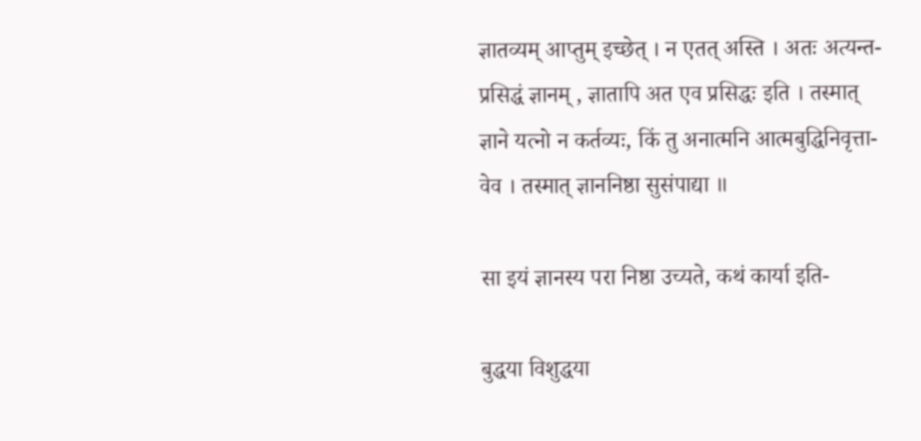ज्ञातव्यम् आप्तुम् इच्छेत् । न एतत् अस्ति । अतः अत्यन्त-
प्रसिद्धं ज्ञानम् , ज्ञातापि अत एव प्रसिद्धः इति । तस्मात्
ज्ञाने यत्नो न कर्तव्यः, किं तु अनात्मनि आत्मबुद्धिनिवृत्ता-
वेव । तस्मात् ज्ञाननिष्ठा सुसंपाद्या ॥

सा इयं ज्ञानस्य परा निष्ठा उच्यते, कथं कार्या इति-

बुद्धया विशुद्धया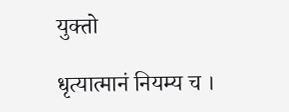युक्तो

धृत्यात्मानं नियम्य च ।